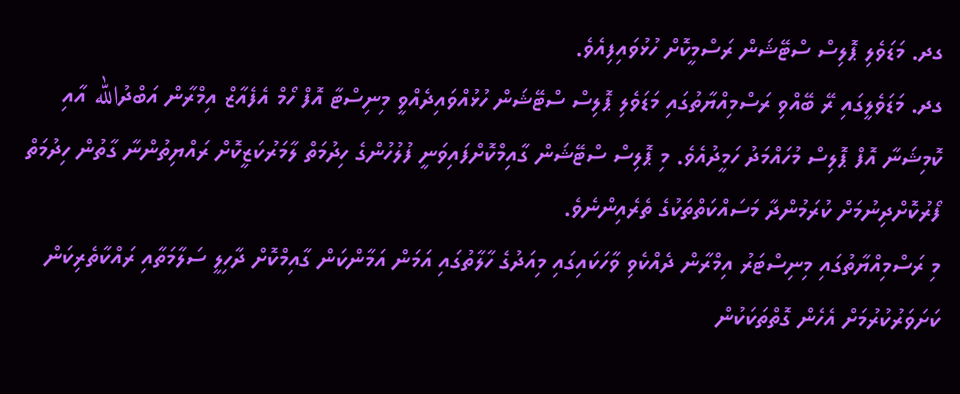ގދ. މަޑަވެލި ޕޮލިސް ސްޓޭޝަން ރަސްމީކޮށް ހުޅުވައިފިއެވެ.
ގދ. މަޑަވެލީގައި ރޭ ބޭއްވި ރަސްމިއްޔާތުގައި މަޑަވެލި ޕޮލިސް ސްޓޭޝަން ހުޅުއްވައިދެއްވީ މިނިސްޓާ އޮފް ހޯމް އެފެއާޒް އިމްރާން އަބްދުالله އާއި ކޮމިޝަނާ އޮފް ޕޮލިސް މުހައްމަދު ހަމީދުއެވެ. މި ޕޮލިސް ސްޓޭޝަން ގާއިމްކޮށްފައިވަނީ ފުލުހުންގެ ހިދުމަތް ލާމަރުކަޒީކޮށް ރައްޔިތުންނާ ގާތުން ހިދުމަތް ފޯރުކޮށްދިނުމަށް ކުރަމުންދާ މަސައްކަތްތަކުގެ ތެރެއިންނެވެ.
މި ރަސްމިއްޔާތުގައި މިނިސްޓަރު އިމްރާން ދެއްކެވި ވާހަކައިގައި މިއަދުގެ ހާލާތުގައި އަމަން އަމާންކަން ގާއިމްކޮށް ދާހިލީ ސަލާމަތާއި ރައްކާތެރިކަން ކަށަވަރުކުރުމަށް އެހެން ގޮތްތަކަކުން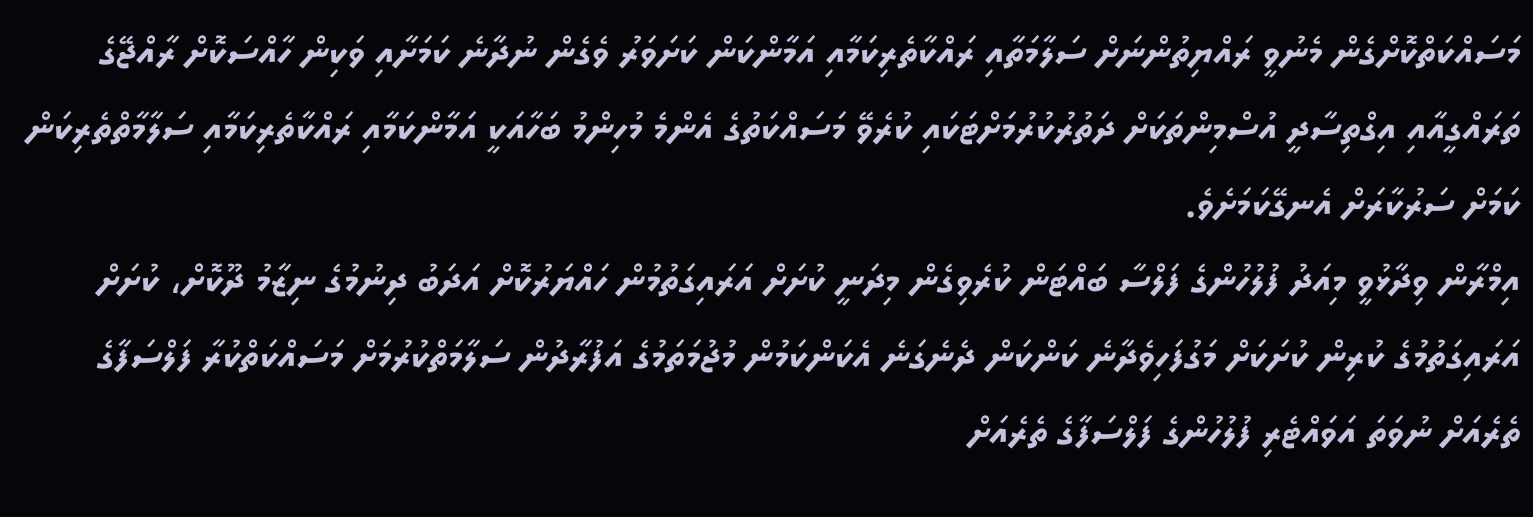މަސައްކަތްކޮށްގެން މެނުވީ ރައްޔިތުންނަށް ސަލާމަތާއި ރައްކާތެރިކަމާއި އަމާންކަން ކަށަވަރު ވެގެން ނުދާނެ ކަމަށާއި ވަކިން ހާއްސަކޮށް ރާއްޖޭގެ ތަރައްގީއާއި އިގްތިސާދީ އުސްމިންތަކަށް ދަތުރުކުރުމަށްޓަކައި ކުރެވޭ މަސައްކަތުގެ އެންމެ މުހިންމު ބަހާއަކީ އަމާންކަމާއި ރައްކާތެރިކަމާއި ސަލާމާތްތެރިކަން ކަމަށް ސަރުކާރަށް އެނގޭކަމަށެވެ.
އިމްރާން ވިދާޅުވީ މިއަދު ފުލުހުންގެ ފަލްސާ ބައްޓަން ކުރެވިގެން މިދަނީ ކުށަށް އަރައިގަތުމުން ހައްޔަރުކޮށް އަދަބު ދިނުމުގެ ނިޒާމު ދޫކޮށް، ކުށަށް އަރައިގަތުމުގެ ކުރިން ކުށަކަށް މަގުފަހިވެދާނެ ކަންކަން ދެނެގަނެ އެކަންކަމުން މުޖުމަތަމުގެ އަފުރާދުން ސަލާމަތްކުރުމަށް މަސައްކަތްކުރާ ފަލްސަފާގެ ތެރެއަށް ނުވަތަ އަވައްޓެރި ފުލުހުންގެ ފަލްސަފާގެ ތެރެއަށް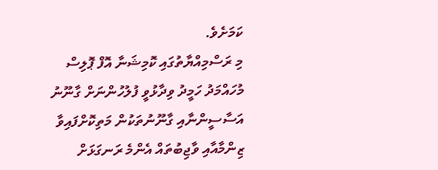ކަމަށެވެ.
މި ރަސްމިއްޔާތުގައި ކޮމިޝަނާ އޮފް ޕޮލިސް މުހައްމަދު ހަމީދު ވިދާޅުވީ ފުލުހުންނަށް ގާނޫނު އަސާސީންނާއި ގާނޫނުތަކުން މަތިކޮށްފައިވާ ޒިންމާއާއި ވާޖިބުތައް އެންމެ ރަނގަޅަށް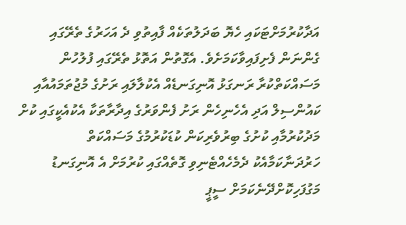އަދާކުރުމަށްޓަކައި ހެޔޮ ބަދަލުތަކެއް ފާއިތުވި ދެ އަހަރުގެ ތެރޭގައި ގެންނަން ފެށިފައިވާކަމަށެވެ. އެގޮތުން އަތޮޅު ތެރޭގައި ފުލުހުން މަސައްކަތްކުރާ ރަނގަޅު އޮނިގަނޑެއް އެކުލާލައި ރަށުގެ މުޖުތަމައުއާއި ކައުންސިލް އަދި އެހެނިހެން ރަށު ފެންވަރުގެ އިދާރާތަކާ އެކުއެކީގައި ކުށް މަދުކުރުމާއި ކުށުގެ ބިރުވެރިކަން ކުޑަކުރުމުގެ މަސައްކަތް ހަރުދަނާކަމާއެކު ދެމެހެއްޓެނިވި ގޮތެއްގައި ކުރުމަށް އެ އޮނިގަނޑު މަގުފަހިކޮށްދޭނެކަމަށް ސީޕީ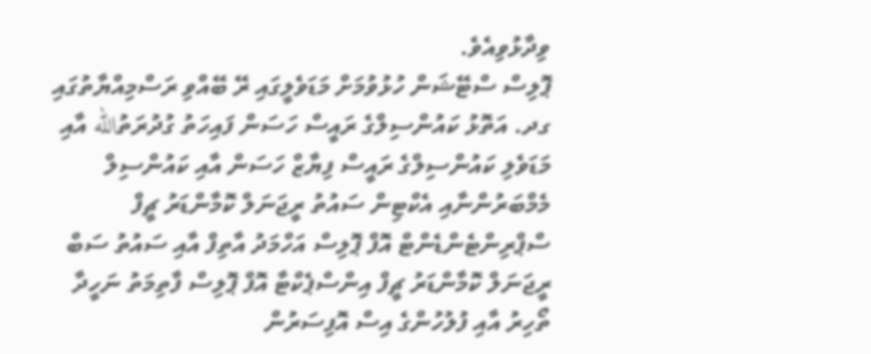ވިދާޅުވިއެވެ.
ޕޮލިސް ސްޓޭޝަން ހުޅުވުމަށް މަޑަވެލީގައި ރޭ ބޭއްވި ރަސްމިއްޔާތުގައި ގދ. އަތޮޅު ކައުންސިލްގެ ރައީސް ހަސަން ފައިހަތު ގުދުރަތުالله އާއި މަޑަވެލި ކައުންސިލްގެ ރައީސް ފިޔާޒް ހަސަން އާއި ކައުންސިލް މެމްބަރުންނާއި އެކްޓިން ސައުތު ރީޖަނަލް ކޮމާންޑަރު ޗީފް ސްޕްރިންޓެންޑެންޓް އޮފް ޕޮލިސް އަހްމަދު އާތިފް އާއި ސައުތު ސަބް ރީޖަނަލް ކޮމާންޑަރު ޗީފް އިންސްޕެކްޓާ އޮފް ޕޮލިސް ފާތިމަތު ނަހީދާ ތޯހިރު އާއި ފުލުހުންގެ އިސް އޮފިސަރުން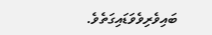ބައިވެރިވެވަޑައިގަތެވެ.